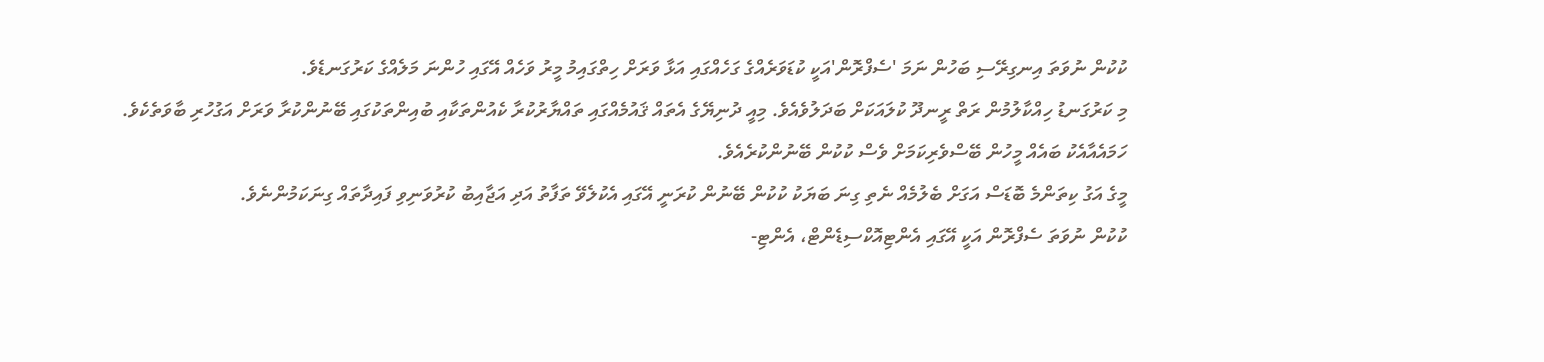ކުކުން ނުވަތަ އިނގިރޭސި ބަހުން ނަމަ 'ސެފްރޮން'އަކީ ކުޑަވަރެއްގެ ގަހެއްގައި އަޅާ ވަރަށް ހިތްގައިމު މީރު ވަހެއް އޭގައި ހުންނަ މަލެއްގެ ކަރުގަނޑެވެ.
މި ކަރުގަނޑު ހިއްކާލުމުން ރަތް ރީނދޫ ކުލައަކަށް ބަދަލުވެއެވެ. މިއީ ދުނިޔޭގެ އެތައް ޤައުމެއްގައި ތައްޔާރުކުރާ ކެއުންތަކާއި ބުއިންތަކުގައި ބޭނުންކުރާ ވަރަށް އަގުހުރި ބާވަތެކެވެ. ހަމައެއާއެކު ބައެއް މީހުން ބޭސްވެރިކަމަށް ވެސް ކުކުން ބޭނުންކުރެއެވެ.
މީގެ އަގު ކިތަންމެ ބޮޑަސް އަގަށް ބެލުމެއް ނެތި ގިނަ ބަޔަކު ކުކުން ބޭނުން ކުރަނީ އޭގައި އެކުލެވޭ ތަފާތު އަދި އަޖާއިބު ކުރުވަނިވި ފައިދާތައް ގިނަކަމުންނެވެ.
ކުކުން ނުވަތަ ސެފްރޮން އަކީ އޭގައި އެންޓިއޮކްސިޑެންޓް، އެންޓި-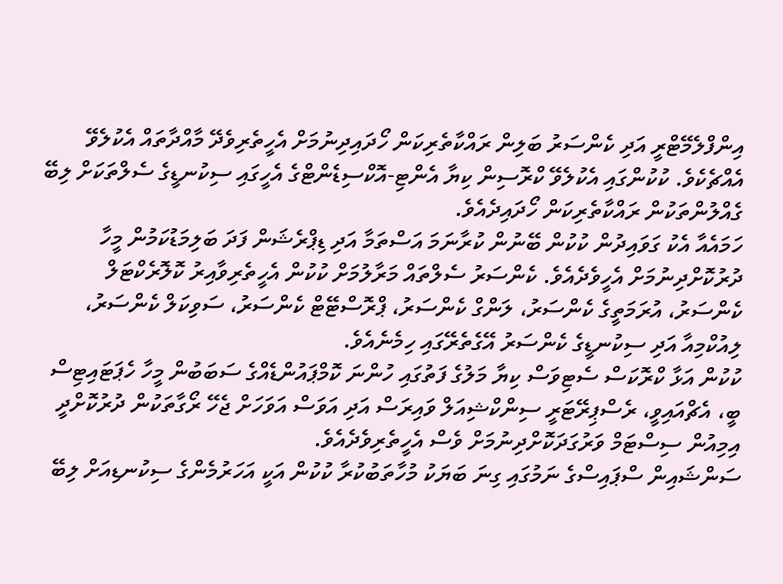އިންފްލެމޭޓްރީ އަދި ކެންސަރު ބަލިން ރައްކާތެރިކަން ހޯދައިދިނުމަށް އެހީތެރިވެދޭ މާއްދާތައް އެކުލެވޭ އެއްޗެކެވެ. ކުކުންގައި އެކުލެވޭ ކްރޮސިން ކިޔާ އެންޓި-އޮކްސިޑެންޓްގެ އެހީގައި ސިކުނޑީގެ ސެލްތަކަށް ލިބޭ ގެއްލުންތަކުން ރައްކާތެރިކަން ހޯދައިދެއެވެ.
ހަމައެއާ އެކު ގަވައިދުން ކުކުން ބޭނުން ކުރާނަމަ އަސްތަމާ އަދި ޑިޕްރެޝަން ފަދަ ބަލިމަޑުކަމުން މީހާ ދުރުކޮށްދިނުމަށް އެހީވެދެއެވެ. ކެންސަރު ސެލްތައް މަރާލުމަށް ކުކުން އެހީތެރިވާއިރު ކޮލޮރެކްޓަލް ކެންސަރު، އުރަމަތީގެ ކެންސަރު، ލަންގް ކެންސަރު، ޕްރޮސްޓޭޓް ކެންސަރު، ސަވިކަލް ކެންސަރު، ލިއުކްމިއާ އަދި ސިކުނޑީގެ ކެންސަރު އޭގެތެރޭގައި ހިމެނެއެވެ.
ކުކުން އަޅާ ކްރޮކަސް ސެޓިވަސް ކިޔާ މަލުގެ ފަތުގައި ހުންނަ ކޮމްޕައުންޑެއްގެ ސަބަބުން މީހާ ހެޕަޓައިޓިސް ބީ، އެޗްއައިވީ، ރެސްޕިރޭޓަރީ ސިންކްޝިއަލް ވައިރަސް އަދި އަވަސް އަވަހަށް ޖެހޭ ރޯގާތަކުން ދުރުކޮށްދީ އިމިއުން ސިސްޓަމް ވަރުގަދަކޮށްދިނުމަށް ވެސް އެހީތެރިވެދެއެވެ.
ސަންޝައިން ސްޕައިސްގެ ނަމުގައި ގިނަ ބަޔަކު މުހާތަބުކުރާ ކުކުން އަކީ އަހަރުމެންގެ ސިކުނޑިއަށް ލިބޭ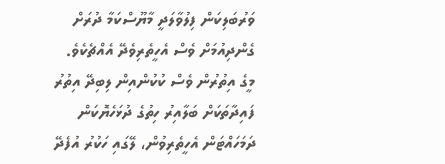ވަރުބަލިކަން ފިލުވާލަދީ މާޔޫސްކަމާ ދުރަށް ގެންދިއުމަށް ވެސް އެހީތެރިވެދޭ އެއްޗެކެވެ.
މީގެ އިތުރުން ވެސް ކުކުންއިން ލިބިދޭ އިތުރު ފައިދާތަކަށް ބަލާއިރު ހިތުގެ ދުޅަހެޔޮކަން ދަމަހައްޓަން އެހީތެރިވުން، ލޭގައި ހަކުރު އުފެދޭ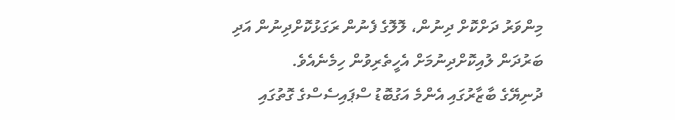މިންވަރު ދަށްކޮށް ދިނުން، ލޮލޮގެ ފެނުން ރަގަޅުކޮށްދިނުން އަދި ބަރުދަން ލުއިކޮށްދިނުމަށް އެހީތެރިވުން ހިމެނެއެވެ.
ދުނިޔޭގެ ބާޒާރުގައި އެންމެ އަގުބޮޑު ސްޕައިސެސްގެ ގޮތުގައި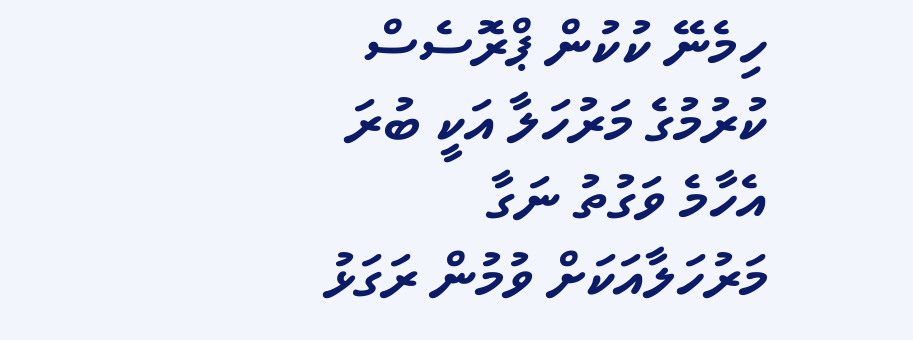ހިމެނޭ ކުކުން ޕްރޮސެސް ކުރުމުގެ މަރުހަލާ އަކީ ބުރަ އެހާމެ ވަގުތު ނަގާ މަރުހަލާއަކަށް ވުމުން ރަގަޅު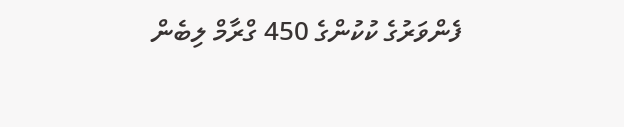ފެންވަރުގެ ކުކުންގެ 450 ގްރާމް ލިބެން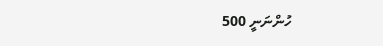ހުންނަނީ 500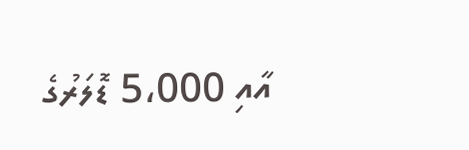އާއި 5،000 ޑޮލަރުގެ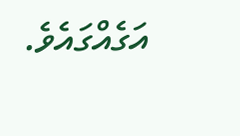އަގެއްގައެވެ.